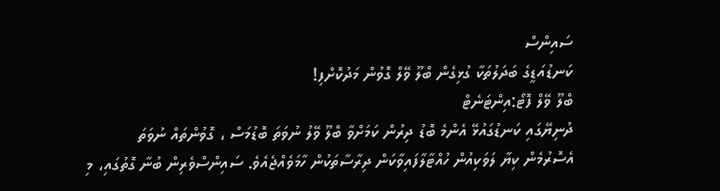ސައިންސް
ކަނޑުއަޑީގެ ބަދަލުތަކާ ގުޅިގެން ބްލޫ ވޭލް ގޮވުން މަދުކޮށްފި!
ބްލޫ ވޭލް ފޮޓޯ:އިންޓަނެޓް
ދުނިޔޭގައި ކަނޑުގައުޅޭ އެންމެ ބޮޑު ދިރުން ކަމަށްވާ ބްލޫ ވޭލު ނުވަތަ ބޮޑުމަސް ، ގޮވުންތައް ނުވަތަ އެސޮރުމެން ކިޔާ ލަވަކިއުން ހުއްޓާލާފައިވާކަން ދިރާސާތަކުން ހާމަވެއްޖެއެވެ. ސައިންސްވެރިން ބުނާ ގޮތުގައި، މި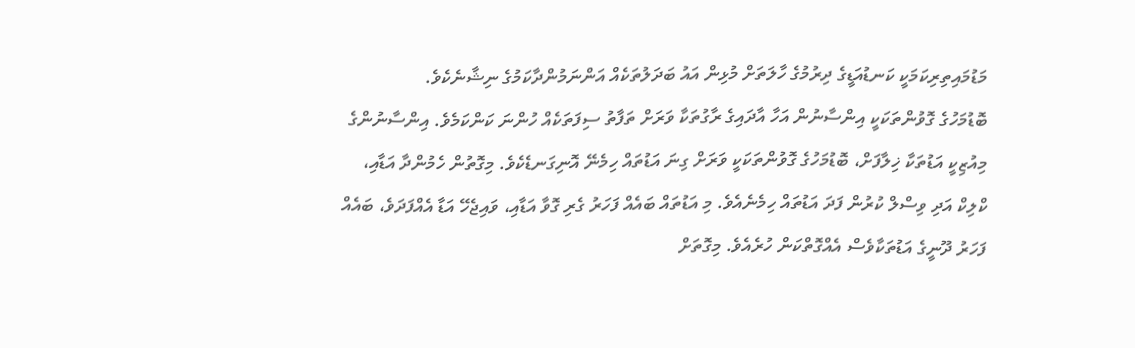މަޑުމައިތިރިކަމަކީ ކަނޑުއަޑީގެ ދިރުމުގެ ހާލަތަށް މުޅިން އައު ބަދަލުތަކެއް އަންނަމުންދާކަމުގެ ނިޝާނެކެވެ.
ބޮޑުމަހުގެ ގޮވުންތަކަކީ އިންސާނުން އަހާ އާދައިގެ ރާގުތަކާ ވަރަށް ތަފާތު ސިފަތަކެއް ހުންނަ ކަންކަމެވެ. އިންސާނުންގެ މިއުޒިކީ އަޑުތަކާ ޚިލާފަށް، ބޮޑުމަހުގެ ގޮވުންތަކަކީ ވަރަށް ގިނަ އަޑުތައް ހިމެނޭ އޮނިގަނޑެކެވެ. މިގޮތުން ހެމުންދާ އަޑާއި، ކްލިކް އަދި ވިސްލް ކުރުން ފަދަ އަޑުތައް ހިމެނެއެވެ. މި އަޑުތައް ބައެއް ފަހަރު ގެރި ގޮވާ އަޑާއި، ވައިޖެހޭ އަޑާ އެއްފަދަވެ، ބައެއް ފަހަރު ދޫނީގެ އަޑުތަކާވެސް އެއްގޮތްކަން ހުރެއެވެ. މިގޮތަށް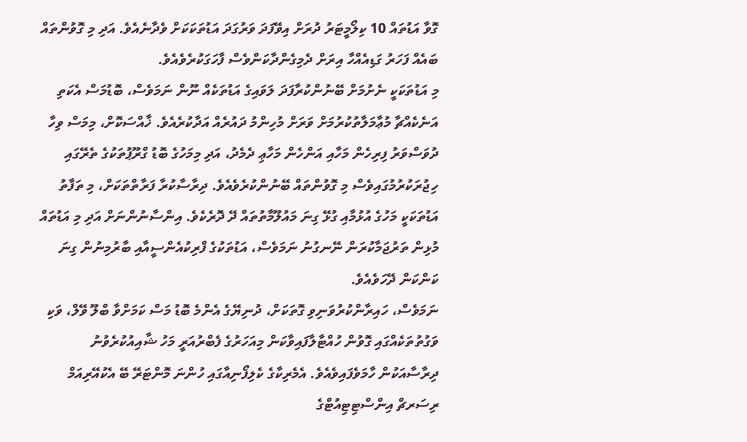ގޮވާ އަޑުތައް 10 ކިލޯމީޓަރު ދުރަށް އިވޭފަދަ ވަރުގަދަ އަޑުތަކަކަށް ވެދާނެއެވެ. އަދި މި ގޮވުންތައް ބައެއް ފަހަރު ގަޑިއެއްހާ އިރަށް ދެމިގެންދާކަންވެސް ފާހަގަކުރެވެއެވެ.
މި އަޑުތަކަކީ ނެށުމަށް ބޭނުންކުރާފަދަ ލަވައިގެ އަޑުތަކެއް ނޫން ނަމަވެސް، ބޮޑުމަސް އެކަތި އަނެކެއްޗާ މުޢާމަލާތުކުރުމަށް ވަރަށް މުހިންމު ދައުރެއް އަދާކުރެއެވެ. ޚާއްސަކޮށް، މިމަސް ވިހާ ދުވަސްވަރު ފިރިހެން މަހާއި އަންހެން މަހާޢި ދެމެދު، އަދި މިމަހުގެ ބޮޑު ގްރޫޕުތަކުގެ ތެރޭގައި ހިޖުރަކުރުމުގައިވެސް މި ގޮވުންތައް ބޭނުންކުރެވެއެވެ. ދިރާސާކުރާ ފަރާތްތަކަށް، މި ތަފާތު އަޑުތަކަކީ މަހުގެ އުޅުމާއި ގުޅޭ ގިނަ މައުލޫމާތުތައް ދޭ ދޮރެކެވެ. އިންސާނުންނަށް އަދި މި އަޑުތައް މުޅިން ތަރުޖަމާކުރަން ނޭނގުނު ނަމަވެސް، އަޑުތަކުގެ ފްރިކުއެންސީއާއި ބާރުމިނުން ގިނަ ކަންކަން ދޭހަވެއެވެ.
ނަމަވެސް، ހައިރާންކުރުވަނިވި ގޮތަކަށް، ދުނިޔޭގެ އެންމެ ބޮޑު މަސް ކަމަށްވާ ބްލޫ ވޭލް، ވަކި ވަގުތުތަކެއްގައި ގޮވުން ހުއްޓާލާފައިވާކަން މިއަހަރުގެ ފެބްރުއަރީ މަހު ޝާއިއުކުރެވުނު ދިރާސާއަކުން ހާމަވެފައިވެއެވެ. އެމެރިކާގެ ކެލިފޯނިއާގައި ހުންނަ މޮންޓަރޭ ބޭ އެކުއޭރިއަމް ރިސަރޗް އިންސްޓިޓިއުޓްގެ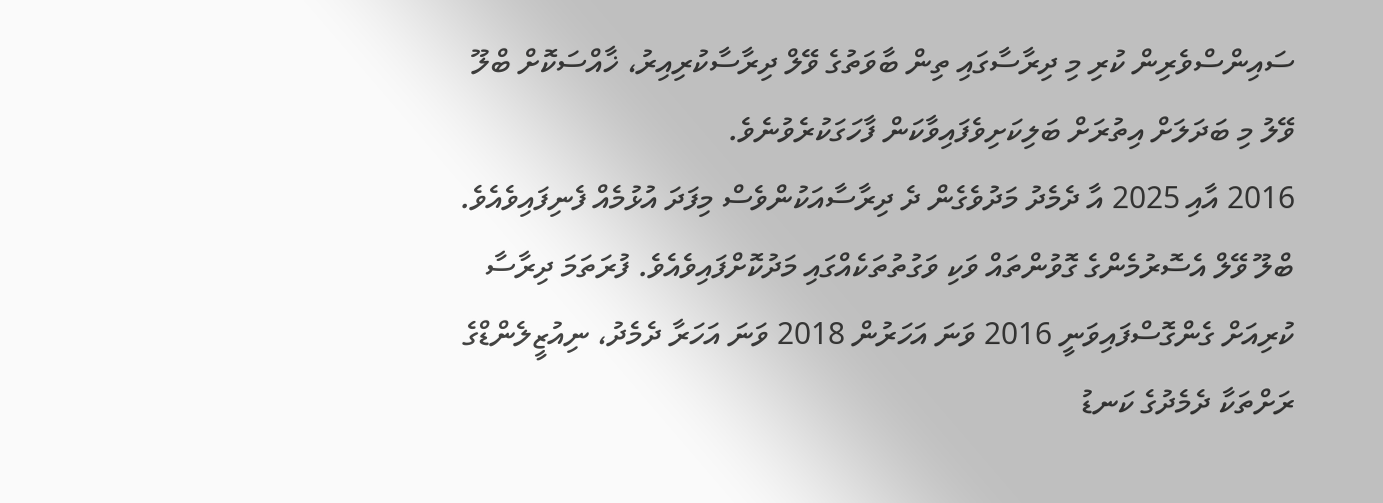ސައިންސްވެރިން ކުރި މި ދިރާސާގައި ތިން ބާވަތުގެ ވޭލް ދިރާސާކުރިއިރު، ޚާއްސަކޮށް ބްލޫ ވޭލު މި ބަދަލަށް އިތުރަށް ބަލިކަށިވެފައިވާކަން ފާހަގަކުރެވުނެވެ.
2016 އާއި 2025 އާ ދެމެދު މަދުވެގެން ދެ ދިރާސާއަކުންވެސް މިފަދަ އުޅުމެއް ފެނިފައިވެއެވެ. ބްލޫ ވޭލް އެސޮރުމެންގެ ގޮވުންތައް ވަކި ވަގުތުތަކެއްގައި މަދުކޮށްފައިވެއެވެ. ފުރަތަމަ ދިރާސާ ކުރިއަށް ގެންގޮސްފައިވަނީ 2016 ވަނަ އަހަރުން 2018 ވަނަ އަހަރާ ދެމެދު، ނިއުޒީލެންޑްގެ ރަށްތަކާ ދެމެދުގެ ކަނޑު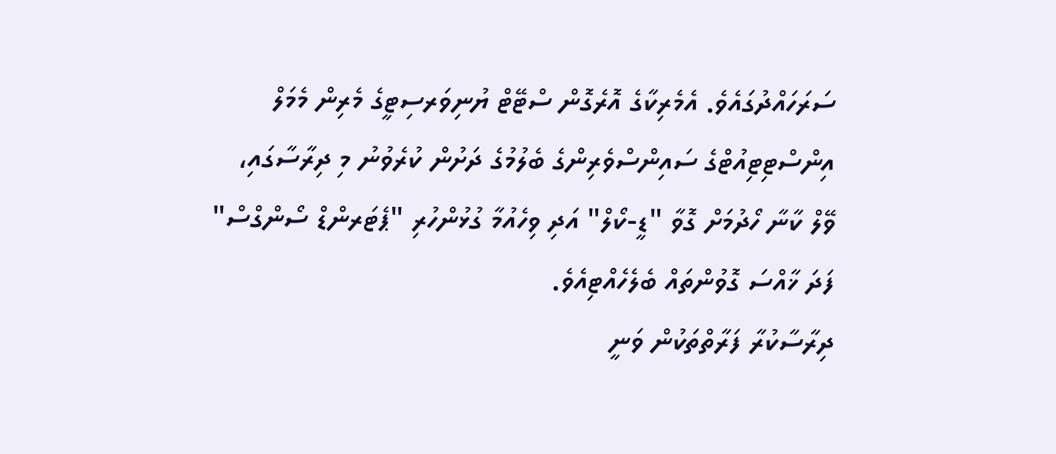ސަރަހައްދުގައެވެ. އެމެރިކާގެ އޮރެގޮން ސްޓޭޓް ޔުނިވަރސިޓީގެ މެރިން މެމަލް އިންސްޓިޓިއުޓްގެ ސައިންސްވެރިންގެ ބެލުމުގެ ދަށުން ކުރެވުނު މި ދިރާސާގައި، ވޭލް ކާނާ ހޯދުމަށް ގޮވާ "ޑީ-ކޯލް" އަދި ވިހެއުމާ ގުޅުންހުރި "ޕެޓަރންޑް ސޯންގްސް" ފަދަ ޚާއްސަ ގޮވުންތައް ބެލެހެއްޓިއެވެ.
ދިރާސާކުރާ ފަރާތްތަކުން ވަނީ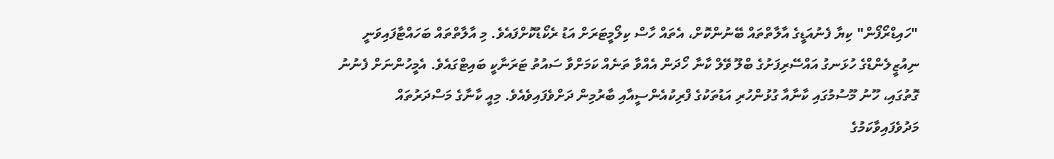"ހައިޑްރޯފޯން" ކިޔާ ފެނުއަޑީގެ އާލާތްތައް ބޭނުންކޮށް، އެތައް ހާސް ކިލޯމީޓަރަށް އަޑު ރެކޯޑުކޮށްފައެވެ. މި އާލާތްތައް ބަހައްޓާފައިވަނީ ނިއުޒީލެންޑްގެ ހުޅަނގު އައްސޭރިފަށުގެ ބްލޫ ވޭލް ކާނާ ހޯދަން އެއްވާ ތަނެއް ކަމަށްވާ ސައުތު ޓަރަނާކީ ބައިޓްގައެވެ. އެމީހުންނަށް ފެނުނު ގޮތުގައި، ހޫނު މޫސުމުގައި ކާނާއާ ގުޅުންހުރި އަޑުތަކުގެ ފްރިކުއެންސީއާއި ބާރުމިން ދަށްވެފައިވެއެވެ. މިއީ ކާނާގެ މަސްދަރުތައް މަދުވެފައިވާކަމުގެ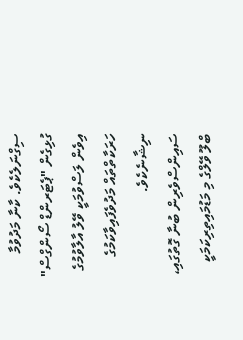ސިގްނަލެކެވެ. ކާނާ މަދުވުމާ ގުޅިގެން "ޕެޓަރންޑް ސޯންގްސް" އިވެން ލަސްވުމަކީ ވޭލު އާލާވުމުގެ ހަރަކާތްތައް މަދުވެފައިވާކަމުގެ ނިޝާނެކެވެ.
ސައިންސްވެރިން ބުނާ ގޮތުގައި، ބްލޫ ވޭލްގެ މި މަޑުމައިތިރިކަމަކީ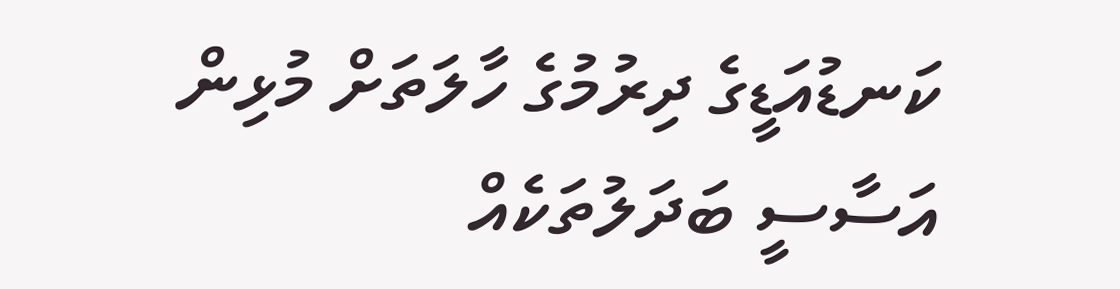ކަނޑުއަޑީގެ ދިރުމުގެ ހާލަތަށް މުޅިން އަސާސީ ބަދަލުތަކެއް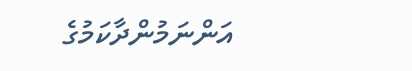އަންނަމުންދާކަމުގެ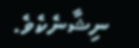ނިޝާނެކެވެ.